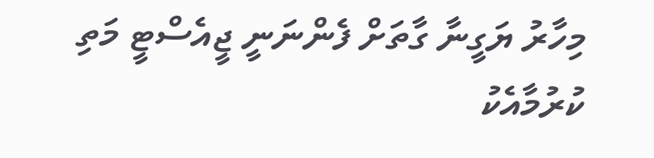މިހާރު ޔަގީނާ ގާތަށް ފެންނަނީ ޖީއެސްޓީ މަތި ކުރުމާއެކު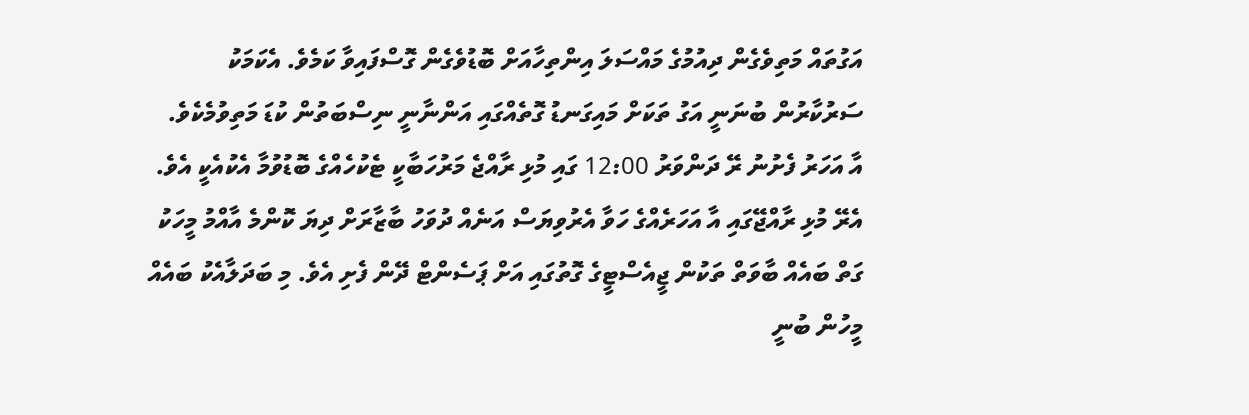އަގުތައް މަތިވެގެން ދިއުމުގެ މައްސަލަ އިންތިހާއަށް ބޮޑުވެގެން ގޮސްފައިވާ ކަމެވެ. އެކަމަކު ސަރުކާރުން ބުނަނީ އަގު ތަކަށް މައިގަނޑު ގޮތެއްގައި އަންނާނީ ނިސްބަތުން ކުޑަ މަތިވުމެކެވެ.
އާ އަހަރު ފެށުނު ރޭ ދަންވަރު 12:00 ގައި މުޅި ރާއްޖެ މަރުހަބާކީ ޓެކުހެއްގެ ބޮޑުވުމާ އެކުއެކީ އެވެ. އެރޭ މުޅި ރާއްޖޭގައި އާ އަހަރެއްގެ ހަވާ އެރުވިޔަސް އަނެއް ދުވަހު ބާޒާރަށް ދިޔަ ކޮންމެ އާއްމު މީހަކު ގަތް ބައެއް ބާވަތް ތަކުން ޖީއެސްޓީގެ ގޮތުގައި އަށް ޕަސެންޓް ދޭން ފެށި އެވެ. މި ބަދަލާއެކު ބައެއް މީހުން ބުނީ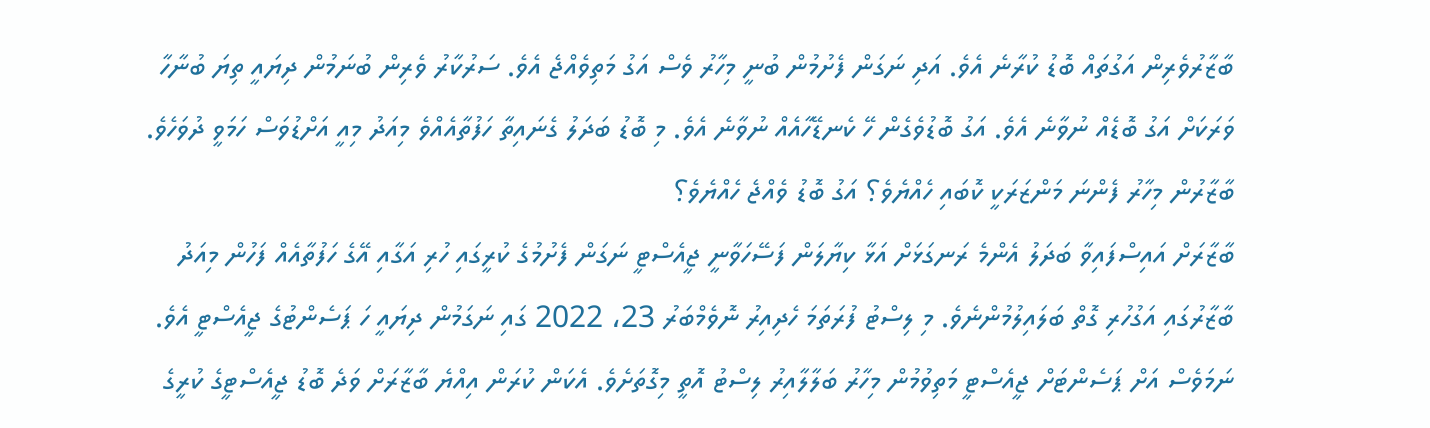ބާޒާރުވެރިން އަގުތައް ބޮޑު ކުރާނެ އެވެ. އަދި ނަގަން ފެށުމުން ބުނީ މިހާރު ވެސް އަގު މަތިވެއްޖެ އެވެ. ސަރުކާރު ވެރިން ބުނަމުން ދިޔައީ ތިޔަ ބުނާހާ ވަރަކަށް އަގު ބޮޑެއް ނުވާނެ އެވެ. އަގު ބޮޑުވެގެން ހޭ ކެނޑޭހާއެއް ނުވާނެ އެވެ. މި ބޮޑު ބަދަލު ގެނައިތާ ހަފުތާއެއްވެ މިއަދު މިއީ އަށްޑުވަސް ހަމަވީ ދުވަހެވެ. ބާޒާރުން މިހާރު ފެންނަ މަންޒަރަކީ ކޮބައި ހެއްޔެވެ؟ އަގު ބޮޑު ވެއްޖެ ހެއްޔެވެ؟
ބާޒާރަށް އައިސްފައިވާ ބަދަލު އެންމެ ރަނގަޅަށް އަޅާ ކިޔާލަން ފަސޭހަވާނީ ޖީއެސްޓީ ނަގަން ފެށުމުގެ ކުރީގައި ހުރި އަގާއި އޭގެ ހަފުތާއެއް ފަހުން މިއަދު ބާޒާރުގައި އަގުހުރި ގޮތް ބަލައިލުމުންނެވެ. މި ލިސްޓު ފުރަތަމަ ހެދިއިރު ނޮވެމްބަރު 23، 2022 ގައި ނަގަމުން ދިޔައީ ހަ ޕަސެންޓުގެ ޖީއެސްޓީ އެވެ. ނަމަވެސް އަށް ޕަސެންޓަށް ޖީއެސްޓީ މަތިވުމުން މިހާރު ބަލާލާއިރު ލިސްޓު އޮތީ މިގޮތަށެވެ. އެކަން ކުރަން އިއްޔެ ބާޒާރަށް ވަދެ ބޮޑު ޖީއެސްޓީގެ ކުރީގެ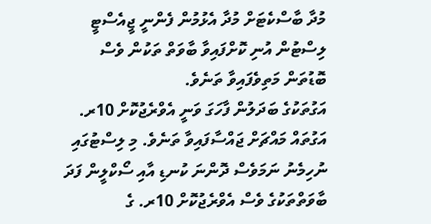މުދާ ބާސްކެޓަށް މުދާ އެޅުމުން ފެންނީ ޖީއެސްޓީ ލިސްޓުން އުނި ކޮށްފައިވާ ބާވަތް ތަކުން ވެސް ބޮޑުތަން މަތިވެފައިވާ ތަނެވެ.
އަގުތަކުގެ ބަދަލުން ފާހަގަ ވަނީ އެވްރެޖުކޮށް 10ރ. އަގުތައް މައްޗަށް ޖައްސާފައިވާ ތަނެވެ. މި ލިސްޓުގައި ނުހިމެނު ނަމަވެސް ދޮންނަ ކުނޑި އާއި ސޯކްލީން ފަދަ ބާވަތްތަކުގެ ވެސް އެވްރެޖުކޮށް 10ރ. ގެ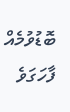ބޮޑުވުމެއް ފާހަގަވެ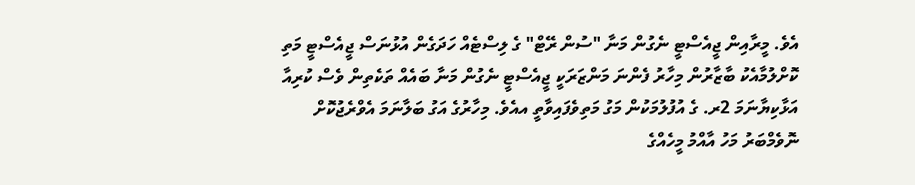އެވެ. މީރާއިން ޖީއެސްޓީ ނެގުން މަނާ "ސުން ރޭޓް" ގެ ލިސްޓެއް ހަދަގެން އުޅުނަސް ޖީއެސްޓީ މަތި ކޮށްލުމާއެކު ބާޒާރުން މިހާރު ފެންނަ މަންޒަރަކީ ޖީއެސްޓީ ނެގުން މަނާ ބައެއް ތަކެތިން ވެސް ކުރިއާ އަޅާކިޔާނަމަ 2ރ. ގެ އުފުލުމަކުން މަގު މަތިވެފައިވާތީ އއެވެ. މިހާރުގެ އަގު ބަލާނަމަ އެވްރެޖުކޮށް ނޮވެމްބަރު މަހު އާއްމު މީހެއްގެ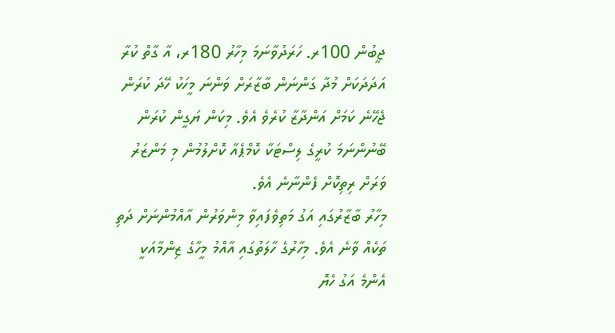ޖީބުން 100ރ. ހަރަދުވާނަމަ މިހާރު 180ރ، އާ ގާތް ކުރާ އަދަދަކަށް މުދާ ގަންނަން ބާޒާރަށް ވަންނަ މީހަކު ހޭދަ ކުރަން ޖެހޭނެ ކަމަށް އަންދާޒާ ކުރެވެ އެވެ. މިކަން ޔަގީން ކުރަން ބޭނުންނަމަ ކުރީގެ ލިސްޓަކާ ކޮމްޕެއާ ކޮށްލުމުން މި މަންޒަރު ވަރަށް ރިތިކޮށް ފެންނާނެ އެވެ.
މިހާރު ބާޒާރުގައި އަގު މަތިވެފައިވާ މިންވަރުން އާއްމުންނަށް ދަތި ތަކެއް ވާނެ އެވެ. މިހާރުގެ ހާލަތުގައި އާއްމު މީހާގެ ޒިންމާއަކީ އެންމެ އަގު ހެޔޮ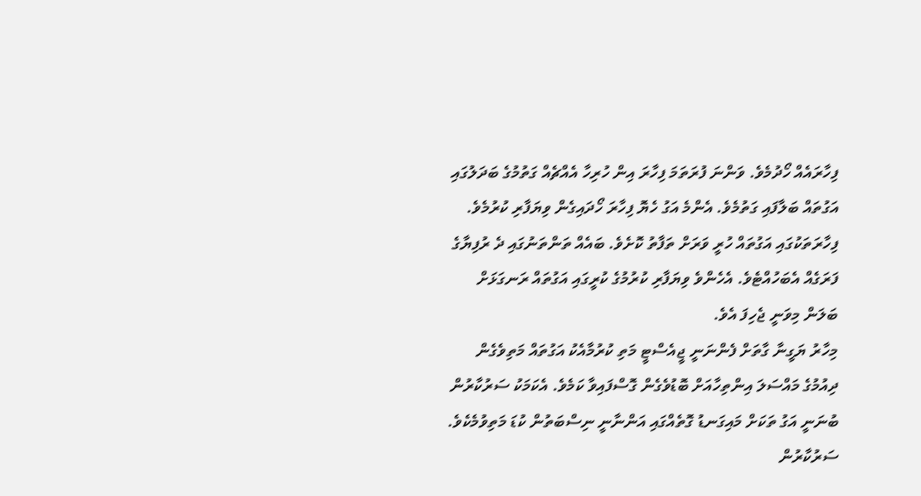ފިހާރައެއް ހޯދުމެވެ. ވަންނަ ފުރަތަމަ ފިހާރަ އިން ހުރިހާ އެއްޗެއް ގަތުމުގެ ބަދަލުގައި އަގުތައް ބަލާފައި ގަތުމެވެ. އެންމެ އަގު ހެޔޮ ފިހާރަ ހޯދައިގެން ވިޔަފާރި ކުރުމެވެ. ފިހާރަތަކުގައި އަގުތައް ހުރީ ވަރަށް ތަފާތު ކޮށެވެ. ބައެއް ތަންތަނުގައި ދެ ރުފިޔާގެ ފަރަގެއް އެބަހުއްޓެވެ. އެހެންވެ ވިޔަފާރި ކުރުމުގެ ކުރީގައި އަގުތައް ރަނގަޅަށް ބަލަން މިވަނީ ޖެހިފަ އެވެ.
މިހާރު ޔަގީނާ ގާތަށް ފެންނަނީ ޖީއެސްޓީ މަތި ކުރުމާއެކު އަގުތައް މަތިވެގެން ދިއުމުގެ މައްސަލަ އިންތިހާއަށް ބޮޑުވެގެން ގޮސްފައިވާ ކަމެވެ. އެކަމަކު ސަރުކާރުން ބުނަނީ އަގު ތަކަށް މައިގަނޑު ގޮތެއްގައި އަންނާނީ ނިސްބަތުން ކުޑަ މަތިވުމެކެވެ. ސަރުކާރުން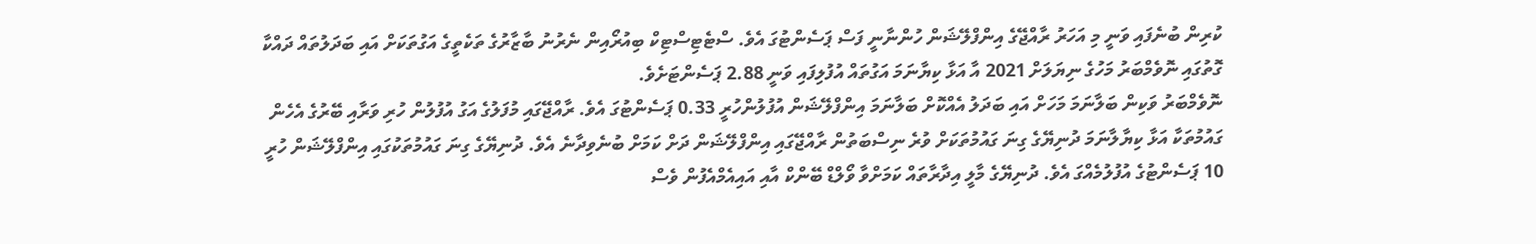ކުރިން ބުނެފައި ވަނީ މި އަހަރު ރާއްޖޭގެ އިންފްލޭޝަން ހުންނާނީ ފަސް ޕަސެންޓުގަ އެވެ. ސްޓެޓިސްޓިކް ބިއުރޯއިން ނެރުނު ބާޒާރުގެ ތަކެތީގެ އަގުތަކަށް އައި ބަދަލުތައް ދައްކާ ގޮތުގައި ނޮވެމްބަރު މަހުގެ ނިޔަލަށް 2021 އާ އަޅާ ކިޔާނަމަ އަގުތައް އުފުލިފައި ވަނީ 2.88 ޕަސެންޓަށެވެ.
ނޮވެމްބަރު ވަކިން ބަލާނަމަ މަހަށް އައި ބަދަލު އެއްކޮށް ބަލާނަމަ އިންފްލޭޝަން އުފުލުންހުރީ 0.33 ޕަސެންޓުގަ އެވެ. ރާއްޖޭގައި މުފަލުގެ އަގު އުފުލުން ހުރި ވަރާއި ބޭރުގެ އެހެން ގައުމުތަކާ އަޅާ ކިޔާލާނަމަ ދުނިޔޭގެ ގިނަ ގައުމުތަކަށް ވުރެ ނިސްބަތުން ރާއްޖޭގައި އިންފްލޭޝަން ދަށް ކަމަށް ބުނެވިދާނެ އެވެ. ދުނިޔޭގެ ގިނަ ގައުމުތަކުގައި އިންފްލޭޝަން ހުރީ 10 ޕަސެންޓުގެ އުފުލުމެއްގަ އެވެ. ދުނިޔޭގެ މާލީ އިދާރާތައް ކަމަށްވާ ވޯލްޑް ބޭންކް އާއި އައިއެމްއެފުން ވެސް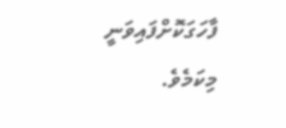ފާހަގަކޮށްފައިވަނީ މިކަމެވެ.